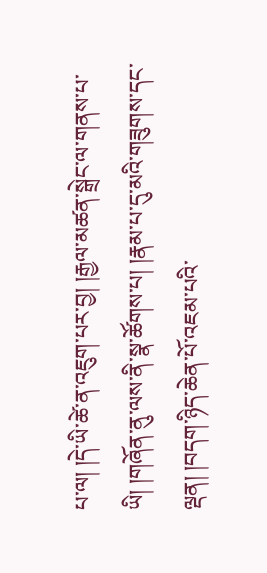པ་ལ། །དེ་ཡི་ཚེ་ན་འཇུག་པར་བྱ། །རྒྱལ་མཚན་སྒྲེང་ལ་གནས་པ་ཡི། །གཞོན་ནུ་ལས་ནི་སྣ་ཚོགས་པ། །རྣམ་པ་དུ་མའི་གཟུགས་དང་ལྡན། །བདག་ཉིད་ཆེན་པོ་འཇམ་པའི་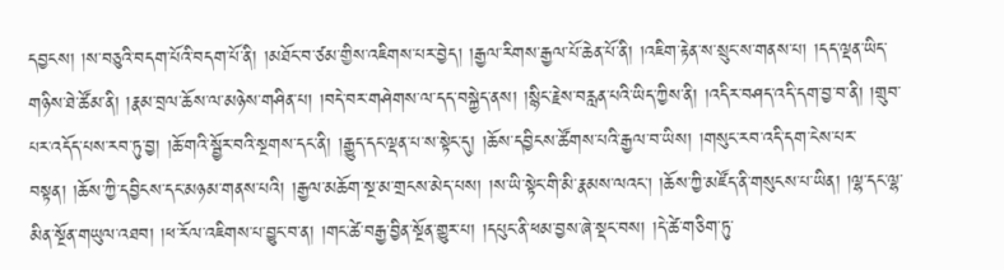དབྱངས། །ས་བཅུའི་བདག་པོའི་བདག་པོ་ནི། །མཐོང་བ་ཙམ་གྱིས་འཇིགས་པར་བྱེད། །རྒྱལ་རིགས་རྒྱལ་པོ་ཆེན་པོ་ནི། །འཇིག་རྟེན་ས་སྲུང་ས་གནས་པ། །དད་ལྡན་ཡིད་གཉིས་ཐེ་ཚོམ་ནི། །རྣམ་བྲལ་ཆོས་ལ་མཉེས་གཤིན་པ། །བདེ་བར་གཤེགས་ལ་དད་བསྐྱེད་ནས། །སྙིང་རྗེས་བརླན་པའི་ཡིད་ཀྱིས་ནི། །འདིར་བཤད་འདི་དག་བྱ་བ་ནི། །གྲུབ་པར་འདོད་པས་རབ་ཏུ་བྱ། །ཆོ་གའི་སྦྱོར་བའི་སྔགས་དང་ནི། །རྒྱུད་དང་ལྡན་པ་ས་སྟེང་དུ། །ཆོས་དབྱིངས་ཚོགས་པའི་རྒྱལ་བ་ཡིས། །གསུང་རབ་འདི་དག་ངེས་པར་བསྟན། །ཆོས་ཀྱི་དབྱིངས་དང་མཉམ་གནས་པའི། །རྒྱལ་མཆོག་སྔ་མ་གྲངས་མེད་པས། །ས་ཡི་སྟེང་གི་མི་རྣམས་ལའང་། །ཆོས་ཀྱི་མཛོད་ནི་གསུངས་པ་ཡིན། །ལྷ་དང་ལྷ་མིན་སྔོན་གཡུལ་འཐབ། །ཕ་རོལ་འཇིགས་པ་བྱུང་བ་ན། །གང་ཚེ་བརྒྱ་བྱིན་སྔོན་གྱུར་པ། །དཔུང་ནི་ཕམ་བྱས་ཞེ་སྡང་བས། །དེ་ཚེ་གཅིག་ཏུ་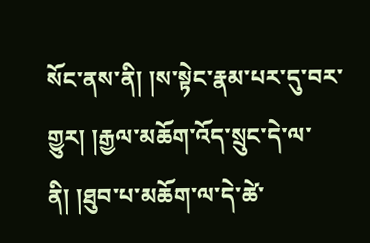སོང་ནས་ནི། །ས་སྟེང་རྣམ་པར་དུ་བར་གྱུར། །རྒྱལ་མཆོག་འོད་སྲུང་དེ་ལ་ནི། །ཐུབ་པ་མཆོག་ལ་དེ་ཚེ་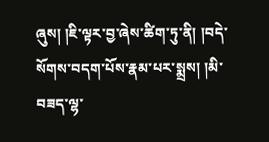ཞུས། །ཇི་ལྟར་བྱ་ཞེས་ཚིག་ཏུ་ནི། །བདེ་སོགས་བདག་པོས་རྣམ་པར་སྨྲས། །མི་བཟད་ལྷ་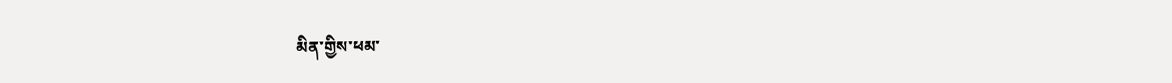མིན་གྱིས་ཕམ་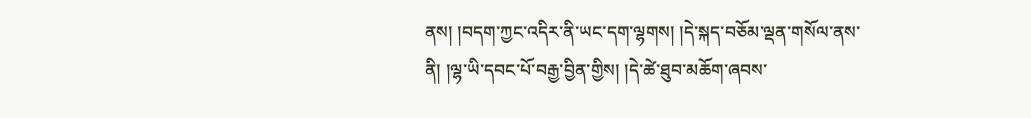ནས། །བདག་ཀྱང་འདིར་ནི་ཡང་དག་ལྷགས། །དེ་སྐད་བཅོམ་ལྡན་གསོལ་ནས་ནི། །ལྷ་ཡི་དབང་པོ་བརྒྱ་བྱིན་གྱིས། །དེ་ཚེ་ཐུབ་མཆོག་ཞབས་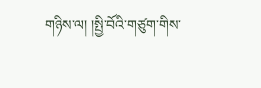གཉིས་ལ། །སྤྱི་བོའི་གཙུག་གིས་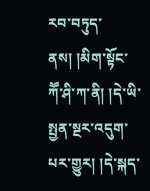རབ་བཏུད་ནས། །མིག་སྟོང་ཀཽ་ཤི་ཀ་ནི། །དེ་ཡི་སྤྱན་སྔར་འདུག་པར་གྱུར། །དེ་སྐད་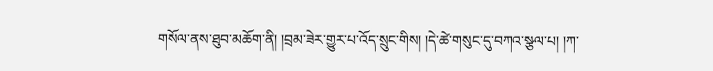གསོལ་ནས་ཐུབ་མཆོག་ནི། །བྲམ་ཟེར་གྱུར་པ་འོད་སྲུང་གིས། །དེ་ཚེ་གསུང་དུ་བཀའ་སྩལ་པ། །ཀ་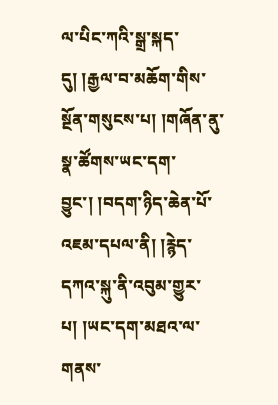ལ་པིང་ཀའི་སྒྲ་སྐད་དུ། །རྒྱལ་བ་མཆོག་གིས་སྔོན་གསུངས་པ། །གཞོན་ནུ་སྣ་ཚོགས་ཡང་དག་བྱུང་། །བདག་ཉིད་ཆེན་པོ་འཇམ་དཔལ་ནི། །རྙེད་དཀའ་སྐུ་ནི་འབུམ་གྱུར་པ། །ཡང་དག་མཐའ་ལ་གནས་